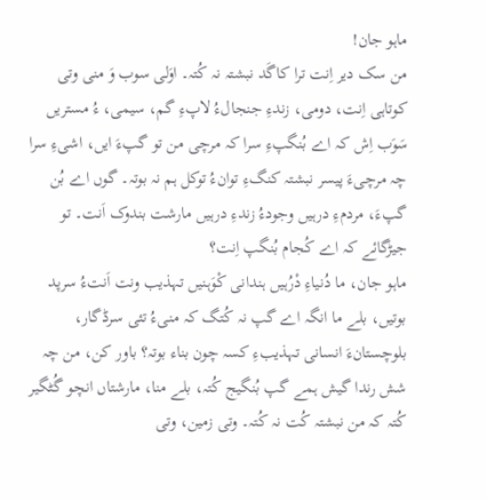ماہو جان!
من سک دیر اِنت ترا کاگَد نبشتہ نہ کُتہ۔ اوَلی سوب وَ منی وتی کوتاہی اِنت، دومی، زندءِ جنجالءُ لاپءِ گم، سیمی، ءُ مستریں سَوَب اِش کہ اے بُنگپءِ سرا کہ مرچی من تو گپءَ ایں، اشیءِ سرا چہ مرچیءَ پیسر نبشتہ کنگءِ توانءُ توکل ہم نہ بوتہ۔ گوں اے بُن گپءَ، مردمءِ درہیں وجودءُ زندءِ درہیں مارشت بندوک اَنت۔ تو جیڑگائے کہ اے کُجام بُنگپ اِنت؟
ماہو جان، ما دُنیاءِ دْرُہیں ہندانی کْوَہنیں تہذیب ونت اَنتءُ سرپد بوتیں، بلے ما انگہ اے گپ نہ کُتگ کہ منیءُ تئی سرڈگار، بلوچستانءَ انسانی تہذیبءِ کسہ چون بناء بوتہ؟ باور کن، من چہ شش رندا گیش ہمے گپ بُنگیج کُتہ، بلے منا، مارشتاں انچو گُٹگیر کُتہ کہ من نبشتہ کُت نہ کُتہ۔ وتی زمین، وتی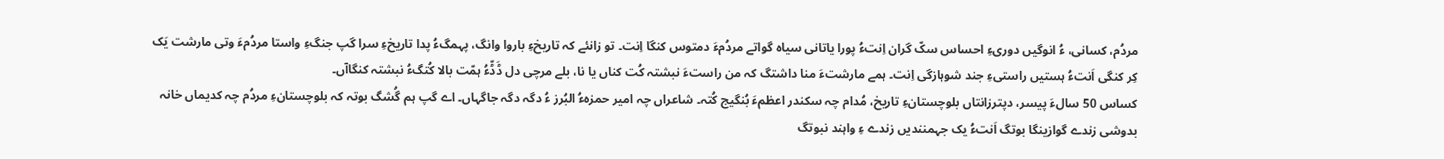مردُم، کسانی، ءُ انوگیں دوریءِ احساس سکّ گران اِنتءُ پورا یاتانی سیاہ گواتے مردُمءَ دمتوس کنگا اِنت۔ تو زانئے کہ تاریخءِ باروا وانگ، پہمگءُ پدا تاریخءِ سرا گپ جنگءِ واستا مردُمءَ وتی مارشت یَک کِر کنگی اَنتءُ ہستیں راستیءِ جند شوہازگی اِنت۔ ہمے مارشتءَ منا داشتگ کہ من راستءَ نبشتہ کُت کناں یا نا، بلے مرچی دل ڈَڈّءُ ہمّت بالا کُتگءُ نبشتہ کنگاآں۔
کساس 50 سالءَ پیسر، دپترزانتاں بلوچستانءِ تاریخ، مُدام چہ سکندر اعظمءَ بُنگیج کُتہ۔ شاعراں چہ امیر حمزہءُ البُرز ءُ دگہ دگہ جاگہاں۔ اے گپ ہم گُشگ بوتہ کہ بلوچستانءِ مردُم چہ کدیماں خانہ بدوشی زندے گوازینگا بوتگ اَنتءُ یک جہمنندیں زندے ءِ واہند نبوتگ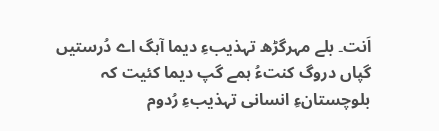اَنت۔ بلے مہرگڑھ تہذیبءِ دیما آہگ اے دُرستیں گپاں دروگ کنتءُ ہمے گپ دیما کئیت کہ بلوچستانءِ انسانی تہذیبءِ رُدوم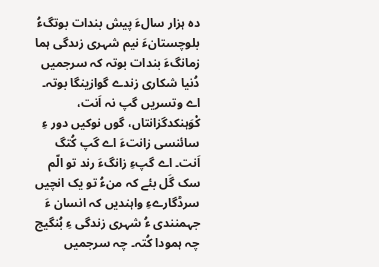دہ ہزار سالءَ پیش بندات بوتگءُ بلوچستانءَ نیم شہری زںدگی ہما زمانگءَ بندات بوتہ کہ سرجمیں دُنیا شکاری زندے گوازینگا بوتہ۔ اے وتسریں گپ نہ اَنت، کْوَہنکدگزانتاں، گوں نوکیں دور ءِ سائنسی زانتءَ اے گپ کُتگ اَنت۔ اے گپءِ زانگءَ رند تو الّم سک گَل بئے کہ منءُ تو یک انچیں سرڈگارےءِ واہندیں کہ انسان ءَ جہمنندی ءُ شہری زندگی ءِ بُنگیج چہ ہمودا کُتہ۔ چہ سرجمیں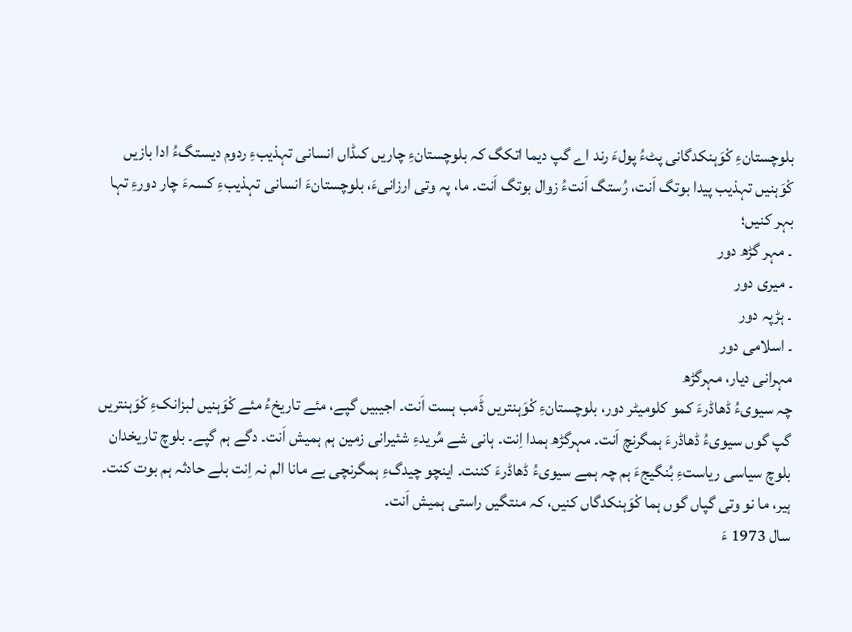بلوچستانءِ کْوَہنکدگانی پٹءُ پولءَ رند اے گپ دیما اتکگ کہ بلوچستانءِ چاریں کںڈاں انسانی تہذیبءِ ردوم دیستگءُ ادا بازیں کْوَہنیں تہذیب پیدا بوتگ اَنت، رُستگ اَنتءُ زوال بوتگ اَنت۔ ما، پہ وتی ارزانیءَ، بلوچستانءَ انسانی تہذیبءِ کسہءَ چار دورءِ تہا بہر کنیں؛
۔ مہر گڑھ دور
۔ میری دور
۔ ہڑپہ دور
۔ اسلامی دور
مہرانی دیار، مہرگڑھ
چہ سیویءُ ڈھاڈرءَ کمو کلومیٹر دور، بلوچستانءِ کْوَہنتریں ڈَمب ہست اَنت۔ اجیبیں گپے، مئے تاریخءُ مئے کْوَہنیں لبزانکءِ کْوَہنتریں گپ گوں سیویءُ ڈھاڈرءَ ہمگرنچ اَنت۔ مہرگڑھ ہمدا اِنت۔ ہانی شے مُریدءِ شئیرانی زمین ہم ہمیش اَنت۔ دگے ہم گپے۔ بلوچ تاریخدان بلوچ سیاسی ریاستءِ بُنگیجءَ ہم چہ ہمے سیویءُ ڈھاڈرءَ کننت۔ اینچو چیدگءِ ہمگرنچی بے مانا الم نہ اِنت بلے حادثہ ہم بوت کنت۔ ہیر، ما نو وتی گپاں گوں ہما کْوَہنکدگاں کنیں، کہ منتگیں راستی ہمیش اَنت۔
سال 1973 ءَ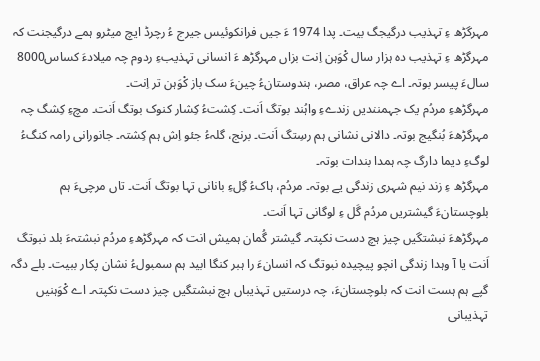مہرگڑھ ءِ تہذیب درگیجگ بیت۔ پدا 1974 ءَ جیں فرانکوئیس جیرج ءُ رچرڈ ایچ میٹرو ہمے درگیجنت کہ مہرگڑھ ءِ تہذیب دہ ہزار سال کْوَہن اِنت بزاں مہرگڑھ ءَ انسانی تہذیبءِ ردوم چہ میلادءَ کساس8000 سالءَ پیسر بوتہ۔ اے چہ عراق، مصر، ہندوستانءُ چینءَ سک باز کْوَہن تر اِنت۔
مہرگڑھءِ مردُم یک جہمنندیں زندےءِ واہُند بوتگ اَنت۔ کِشتءُ کِشار کنوک بوتگ اَنت۔ مچءِ کِشگ چہ مہرگڑھءَ بُنگیج بوتہ۔ دالانی نشانی ہم رسِتگ اَنت۔ برنج، گلہءُ جئو اِش ہم کِشتہ۔ جانورانی رامہ کنگءُ لوگءِ دیما دارگ چہ ہمدا بندات بوتہ۔
مہرگڑھ ءِ زند نیم شہری زندگی یے بوتہ۔ مردُم، ہاکءُ گِلءِ بانانی تہا بوتگ اَنت۔ تاں مرچیءَ ہم بلوچستانءَ گیشتریں مردُم گَل ءِ لوگانی تہا اَنت۔
مہرگڑھءَ نبشتگیں چیز ہچ دست نکپتہ۔ گیشتر گُمان ہمیش انت کہ مہرگڑھءِ مردُم نبشتہءَ بلد نبوتگ اَنت یا آ وہدا زندگی انچو پیچیدہ نبوتگ کہ انسانءَ را ہبر کنگا ابید ہم سمبولءُ نشان پکار ببیت۔ بلے دگہ گپے ہم ہست انت کہ بلوچستانءَ، چہ درستیں تہذیباں ہچ نبشتگیں چیز دست نکپتہ۔ اے کْوَہنیں تہذیبانی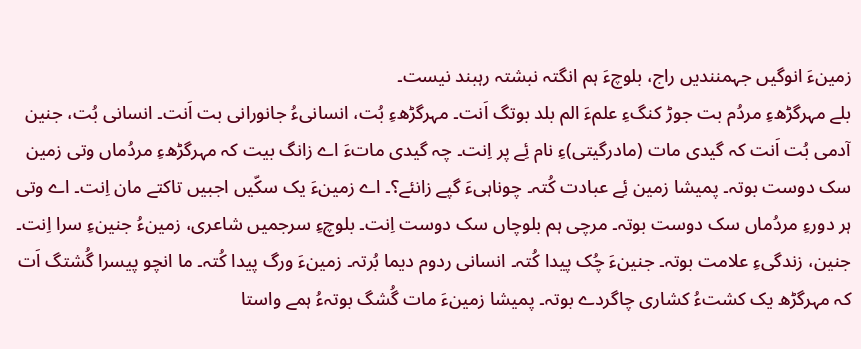زمینءَ انوگیں جہمنندیں راج، بلوچءَ ہم انگتہ نبشتہ رہبند نیست۔
بلے مہرگڑھءِ مردُم بت جوڑ کنگءِ علمءَ الم بلد بوتگ اَنت۔ مہرگڑھءِ بُت، انسانیءُ جانورانی بت اَنت۔ انسانی بُت، جنین آدمی بُت اَنت کہ گیدی مات (مادرگیتی)ءِ نام ئِے پر اِنت۔ چہ گیدی ماتءَ اے زانگ بیت کہ مہرگڑھءِ مردُماں وتی زمین سک دوست بوتہ۔ پمیشا زمین ئِے عبادت کُتہ۔ چوناہیءَ گپے زانئے؟۔ اے زمینءَ یک سکّیں اجبیں تاکتے مان اِنت۔ اے وتی ہر دورءِ مردُماں سک دوست بوتہ۔ مرچی ہم بلوچاں سک دوست اِنت۔ بلوچءِ سرجمیں شاعری، زمینءُ جنینءِ سرا اِنت۔ جنین، زندگیءِ علامت بوتہ۔ جنینءَ چُک پیدا کُتہ۔ انسانی ردوم دیما بُرتہ۔ زمینءَ ورگ پیدا کُتہ۔ ما انچو پیسرا گُشتگ اَت کہ مہرگڑھ یک کشتءُ کشاری چاگردے بوتہ۔ پمیشا زمینءَ مات گُشگ بوتہءُ ہمے واستا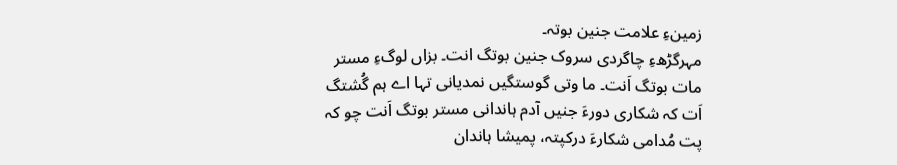زمینءِ علامت جنین بوتہ۔
مہرگڑھءِ چاگردی سروک جنین بوتگ انت۔ بزاں لوگءِ مستر مات بوتگ اَنت۔ ما وتی گوستگیں نمدیانی تہا اے ہم گُشتگ اَت کہ شکاری دورءَ جنیں آدم ہاندانی مستر بوتگ اَنت چو کہ پت مُدامی شکارءَ درکپتہ، پمیشا ہاندان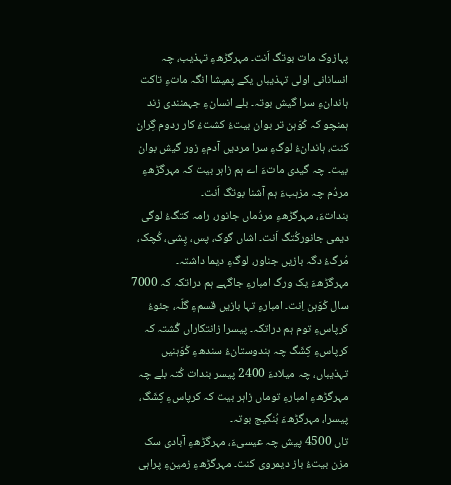پہازوک مات بوتگ اَنت۔ مہرگڑھءِ تہذیب، چہ انسانانی اولی تہذیباں یکے پمیشا انگہ ماتءِ تاکت ہاندانءِ سرا گیش بوتہ۔ بلے انسانءِ جہمنندی زند ہمنچو کہ کْوَہن تر بوان بیتءُ کشتءُ کار ردوم گِران کنت، ہاندانءُ لوگءِ سرا مردیں آدمءِ زور گیش بوان بیت۔ چہ گیدی ماتءَ اے ہم زاہر بیت کہ مہرگڑھءِ مردُم چہ مزہبءَ ہم آشنا بوتگ اَنت۔
بنداتءَ، مہرگڑھءِ مردُماں جانور، رامہ کتگءُ لوگی دیمی جانورکُتگ اَنت۔ اشاں گوک، پس، پِشی، کُچک، مُرگءُ دگہ بازیں جناور، لوگءِ دیما داشتہ۔
مہرگڑھءَ یک ورگ امبارءِ جاگہے ہم دراتکہ کہ 7000 سال کْوَہن اِنت۔ امبارءِ تہا بازیں قسمءِ گلّہ، جئوءُ کرپاسءِ توم ہم دراتکہ۔ پیسرا زانتکاراں گُشتہ کہ کرپاسءِ کِشَگ چہ ہندوستانءُ سندھءِ کْوَہنیں تہذیباں، چہ میلادءَ 2400 پیسر بندات کُتہ بلے چہ مہرگڑھءِ امبارءِ توماں زاہر بیت کہ کرپاسءِ کِشَگ، پیسرا، مہرگڑھءَ بُنگیج بوتہ۔
تاں 4500 پیش چہ عیسیءَ، مہرگڑھءِ آبادی سک مزن بیتءُ باز دیمروی کنت۔ مہرگڑھءِ زمینءِ پراہی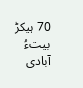70 ہیکڑ بیتءُ آبادی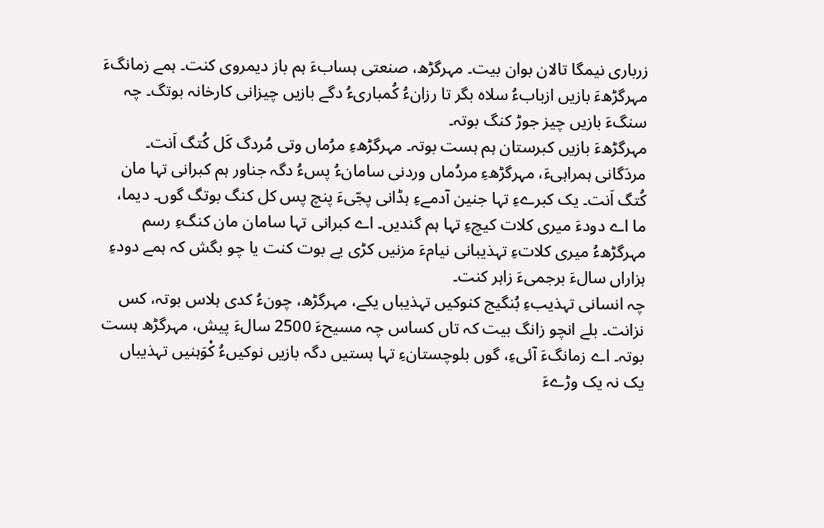زرباری نیمگا تالان بوان بیت۔ مہرگڑھ، صنعتی ہسابءَ ہم باز دیمروی کنت۔ ہمے زمانگءَ مہرگڑھءَ بازیں ازبابءُ سلاہ بگر تا رزانءُ کُمباریءُ دگے بازیں چیزانی کارخانہ بوتگ۔ چہ سنگءَ بازیں چیز جوڑ کنگ بوتہ۔
مہرگڑھءَ بازیں کبرستان ہم ہست بوتہ۔ مہرگڑھءِ مرُماں وتی مُردگ کَل کُتگ اَنت۔ مردَگانی ہمراہیءَ، مہرگڑھءِ مردُماں وردنی سامانءُ پسءُ دگہ جناور ہم کبرانی تہا مان کُتگ اَنت۔ یک کبرےءِ تہا جنین آدمےءِ ہڈانی پجّیءَ پنچ پس کل کنگ بوتگ گوں۔ دیما، ما اے دودءَ میری کلات کیچءِ تہا ہم گندیں۔ اے کبرانی تہا سامان مان کنگءِ رسم مہرگڑھءُ میری کلاتءِ تہذیبانی نیامءَ مزنیں کڑی یے بوت کنت یا چو بگش کہ ہمے دودءِ ہزاراں سالءَ برجمیءَ زاہر کنت۔
چہ انسانی تہذیبءِ بُنگیج کنوکیں تہذیباں یکے، مہرگڑھ، چونءُ کدی ہلاس بوتہ، کس نزانت۔ بلے انچو زانگ بیت کہ تاں کساس چہ مسیحءَ 2500 سالءَ پیش، مہرگڑھ ہست بوتہ۔ اے زمانگءَ آئیءِ، گوں بلوچستانءِ تہا ہستیں دگہ بازیں نوکیںءُ کْوَہنیں تہذیباں یک نہ یک وڑےءَ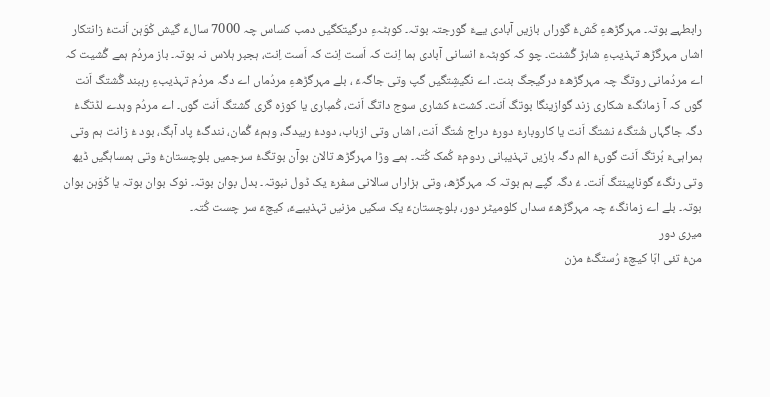رابطہے بوتہ۔ مہرگڑھءِ کَشءُ گوراں بازیں آبادی یےءَ گورجتہ بوتہ۔ کوہٹہءِ درگیتکگیں دمب کساس چہ 7000 سالءَ گیش کْوَہن اَنتءُ زانتکار اشاں مہرگڑھ تہذیبءِ شاہڑ گُشنت۔ چو کہ کوہٹہءَ انسانی آبادی ہما اِنت کہ اَست اِنت کہ اَست اِنت، ہجبر ہلاس نہ بوتہ۔ باز مردُم ہمے گُشیت کہ اے مردُمانی روتگ چہ مہرگڑھءَ درگیجگ بنت۔ اے نگیشِتگیں گپ وتی جاگہءَ ، بلے مہرگڑھءِ مردُماں اے دگہ مردُم تہذیبءِ رہبند گُشتگ اَنت گوں کہ آ زمانگءَ شکاری زند گوازینگا بوتگ اَنت۔ کشتءُ کشاری سوج داتگ اَنت، کُمباری یا کوزہ گری گشتگ اَنت گوں۔ اے مردُم وہدے لڈتگءُ دگہ جاگہاں شُتگءُ نشتگ اَنت یا کاروبارءَ دورءُ دراج شُتگ اَنت، اشاں وتی ازباب، دودءُ ربیدگ، وہمءُ گُمان، نندگءُ پاد آہگ، بود ءُ زانت ہم وتی ہمراہیءَ بُرتگ اَنت گوںءُ الم دگہ بازیں تہذیبانی ردومءَ کُمک کُتہ۔ ہمے وڑا مہرگڑھ تالان بوآن بوتگءُ سرجمیں بلوچستانءُ وتی ہمساہگیں ڈیھ وتی رنگءَ گوناپینتگ اَنت۔ ءُ دگہ گپے ہم بوتہ کہ مہرگڑھ، وتی ہزاراں سالانی سفرءَ یک ڈول نبوتہ۔ بدل بوان بوتہ۔ نوک بوان بوتہ یا کْوَہن بوان بوتہ۔ بلے اے زمانگءَ چہ مہرگڑھءَ سداں کلومیٹر دور، بلوچستانءَ یک سکیں مزنیں تہذیبےءَ، کیچءَ سر چست کُتہ۔
میری دور
منءُ تئی ابّا کیچءَ رُستگءُ مزن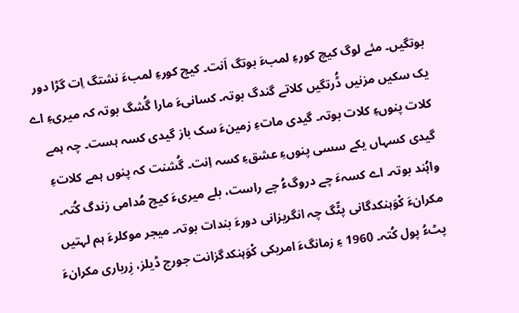بوتگیں۔ مئے لوگ کیچ کورءِ لمبءَ بوتگ اَنت۔ کیچ کورءِ لمبءَ نشتگ اِت گڑا دور یک سکیں مزنیں ڈُرتگیں کلاتے گندگ بوتہ۔ کسانیءَ مارا گُشگ بوتہ کہ میریءِ اے کلات پنوںءِ کلات بوتہ۔ گیدی ماتءِ زمینءَ سک باز گیدی کسہ ہست۔ چہ ہمے گیدی کسہاں یکے سسی پنوںءِ عشقءِ کسہ اِنت۔ گُشنت کہ پنوں ہمے کلاتءِ واہُند بوتہ۔ اے کسہءَ چے دروگءُ چے راست، بلے میریءَ کیچ مُدامی زندگ کُتہ۔
مکرانءَ کْوَہنکدگانی پٹّگ چہ انگریزانی دورءَ بندات بوتہ۔ میجر موکلرءَ ہم لہتیں پٹءُ پول کُتہ۔ 1960 ءِ زمانگءَ امریکی کْوَہنکدگزانت جورج ڈیلز، زِرباری مکرانءَ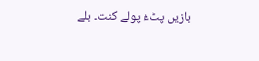بازیں پٹءُ پولے کنت۔ بلے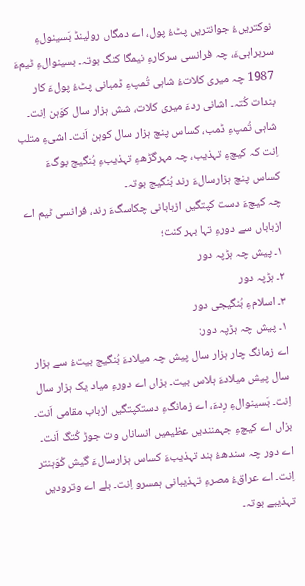نوکتریںءُ جوانتریں پٹءُ پول، اے دمگاں رولینڈ بَسینولءِ سربراہیءَ، چہ فرانسی سرکارءِ نیمگا کنگ بوتہ۔ بسینوالءِ ٹیمءَ 1987 چہ میری کلاتءُ شاہی تُمپءِ ڈمبانی پٹءُ پولءَ کار بندات کُتہ۔ اشانی ردءَ میری کلات، شش ہزار سال کوَہن اِنت۔ شاہی تُمپءِ ڈمب، کساس پنچ ہزار سال کوہن اَنت۔ اشیءِ متلب اِنت کہ کیچءِ تہذیب، چہ مہرگڑھءِ تہذیبءِ بُنگیج بوگءَ کساس پنچ ہزارسالءَ رند بُنگیج بوتہ۔
چہ کیچءَ دست کپتگیں ازبابانی چکاسگءَ رند، فرانسی ٹیم اے ازباباں سے دورءِ تہا بہر کنت؛
۱۔ پیش چہ ہڑپہ دور
۲۔ ہڑپہ دور
۳۔ اسلامءِ بُنگیجی دور
۱۔ پیش چہ ہڑپہ دور:
اے زمانگ چار ہزار سال پیش چہ میلادءَ بُنگیج بیتءُ سے ہزار سال پیش میلادءَ ہلاس بیت۔ بزاں اے دورءِ میاد یک ہزار سال اِنت۔ بَسینوالءِ رِدءَ، اے زمانگءِ دستکپتگیں ازباب مقامی اَنت۔ بزاں اے کیچءِ جہمنندیں عظیمیں انساناں وت جوڑ کُتگ اَنت۔ اے دور چہ سندھءُ ہند تہذیبءَ کساس ہزارسالءَ گیش کْوَہنتر اِنت۔ اے عراقءُ مصرءِ تہذیبانی ہمسرو اِنت۔ بلے اے وترودیں تہذیبے بوتہ۔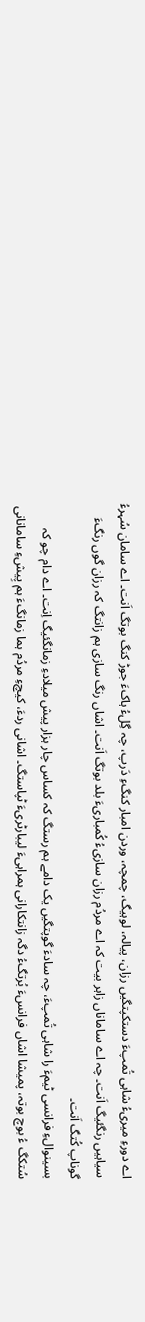اے دورءِ میریءُ شاہی تُمپءَ دستکپتگیں رزان، پیالہ، لوہیگ، چمچہ، وردن امبار کنگءِ دَرپ، چہ گِلءُ ہاکءَ جوڑ کنگ بوتگ اَنت۔ اے سامان سُہرءُ سیاہیں رنگئیگ اَنت۔ چہ اے ساماناں زاہر بیت کہ اے مردُم رزان سازیءُ کُمباریءَ بلد بوتگ اَنت۔ اشاں رنگ سازی ہم زانتگ کہ رزان گوں رنگءَ گوناپ کُتگ اَنت۔
بسینوالءِ فرانسی ٹیمءَ را شاہی تُمپءَ، چہ سادءَ گوپتگیں یک دامے ہم رستگ کہ کساس چار ہزار پیش میلادءِ زمانگئیگ اِنت۔ اے دام چو کہ سُتکگ ءُ بوچ بوتہ، پمیشا اشاں فرانسءَ بُرتگءُ دگہ زانتکارانی ہمراہیءَ لیبارٹریءَ ٹپاستگ۔ اشانی ردءَ، کیچءِ مردُم ہما زمانگءَ ہم پِیشءِ سامانانی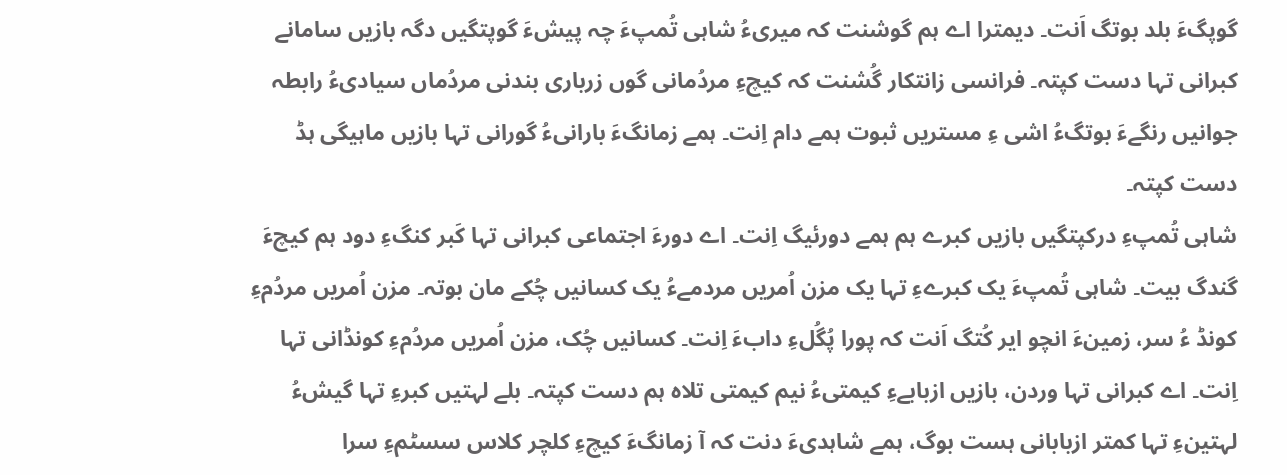گوپگءَ بلد بوتگ اَنت۔ دیمترا اے ہم گوشنت کہ میریءُ شاہی تُمپءَ چہ پیشءَ گوپتگیں دگہ بازیں سامانے کبرانی تہا دست کپتہ۔ فرانسی زانتکار گُشنت کہ کیچءِ مردُمانی گوں زرباری بندنی مردُماں سیادیءُ رابطہ جوانیں رنگےءَ بوتگءُ اشی ءِ مستریں ثبوت ہمے دام اِنت۔ ہمے زمانگءَ بارانیءُ گورانی تہا بازیں ماہیگی ہڈ دست کپتہ۔
شاہی تُمپءِ درکپتگیں بازیں کبرے ہم ہمے دورئیگ اِنت۔ اے دورءَ اجتماعی کبرانی تہا کَبر کنگءِ دود ہم کیچءَ گندگ بیت۔ شاہی تُمپءَ یک کبرےءِ تہا یک مزن اُمریں مردمےءُ یک کسانیں چُکے مان بوتہ۔ مزن اُمریں مردُمءِ کونڈ ءُ سر، زمینءَ انچو ایر کُتگ اَنت کہ پورا پُگُلءِ دابءَ اِنت۔ کسانیں چُک، مزن اُمریں مردُمءِ کونڈانی تہا اِنت۔ اے کبرانی تہا وردن، بازیں ازبابےءِ کیمتیءُ نیم کیمتی تلاہ ہم دست کپتہ۔ بلے لہتیں کبرءِ تہا گیشءُ لہتینءِ تہا کمتر ازبابانی ہست بوگ، ہمے شاہدیءَ دنت کہ آ زمانگءَ کیچءِ کلچر کلاس سسٹمءِ سرا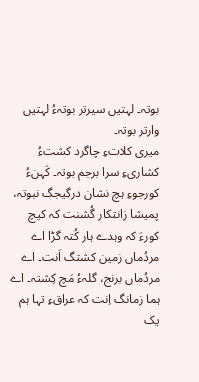بوتہ۔ لہتیں سیرتر بوتہءُ لہتیں وارتر بوتہ۔
میری کلاتءِ چاگرد کشتءُ کشاریءِ سرا برجم بوتہ۔ کَہنءُ کورجوءِ ہچ نشان درگیجگ نبوتہ، پمیشا زانتکار گُشنت کہ کیچ کورءَ کہ وہدے ہار کُتہ گڑا اے مردُماں زمین کشتگ اَنت۔ اے مردُماں برنج، گلہءُ مَچ کِشتہ۔ اے ہما زمانگ اِنت کہ عراقءِ تہا ہم یک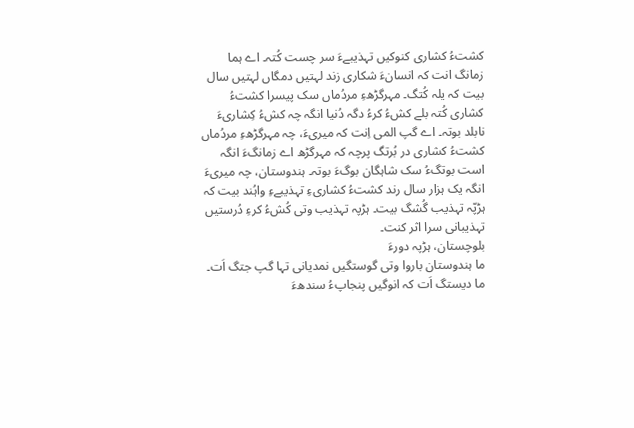کشتءُ کشاری کنوکیں تہذیبےءَ سر چست کُتہ۔ اے ہما زمانگ انت کہ انسانءَ شکاری زند لہتیں دمگاں لہتیں سال بیت کہ یلہ کُتگ۔ مہرگڑھءِ مردُماں سک پیسرا کشتءُ کشاری کُتہ بلے کشءُ کرءُ دگہ دُنیا انگہ چہ کشءُ کِشاریءَ نابلد بوتہ۔ اے گپ المی اِنت کہ میریءَ، چہ مہرگڑھءِ مردُماں کشتءُ کشاری در بُرتگ پرچہ کہ مہرگڑھ اے زمانگءَ انگہ است بوتگءُ سک شاہگان بوگءَ بوتہ۔ ہندوستان، چہ میریءَ انگہ یک ہزار سال رند کشتءُ کشاریءِ تہذیبےءِ واہُند بیت کہ ہڑپّہ تہذیب گُشگ بیت۔ ہڑپہ تہذیب وتی کُشءُ کرءِ دُرستیں تہذیبانی سرا اثر کنت۔
بلوچستان، ہڑپہ دورءَ
ما ہندوستان باروا وتی گوستگیں نمدیانی تہا گپ جتگ اَت۔ ما دیستگ اَت کہ انوگیں پنجاپءُ سندھءَ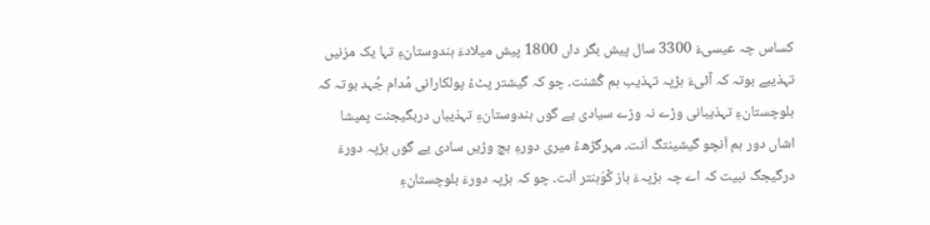کساس چہ عیسیءَ 3300 سال پیش بگر داں 1800 پیش میلادءَ ہندوستانءِ تہا یک مزنیں تہذیبے بوتہ کہ آئیءَ ہڑپہ تہذیب ہم گُشنت۔ چو کہ گیشتر پٹءُ پولکارانی مُدام جُہد بوتہ کہ بلوچستانءِ تہذیبانی وڑے نہ وڑے سیادی یے گوں ہندوستانءِ تہذیباں دربگیجنت پمیشا اشاں دور ہم اَنچو گیشینتگ اَنت۔ مہرگڑھءُ میری دورءِ ہچ وڑیں سادی یے گوں ہڑپہ دورءَ درگیجگ نبیت کہ اے چہ ہڑپہءَ باز کْوَہنتر اَنت۔ چو کہ ہڑپہ دورءَ بلوچستانءِ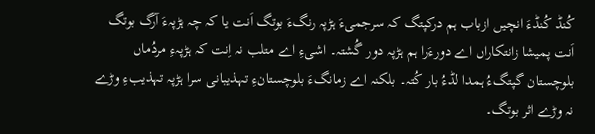کُنڈ کُنڈءَ انچیں ازباب ہم درکپتگ کہ سرجمیءَ ہڑپہ رنگءَ بوتگ اَنت یا کہ چہ ہڑپہءَ آرگ بوتگ اَنت پمیشا زانتکاراں اے دورءَرا ہم ہڑپہ دور گُشتہ۔ اشیءِ اے متلب نہ اِنت کہ ہڑپہءِ مردُماں بلوچستان گپتگءُ ہمدا لڈءُ بار کُتہ۔ بلکنہ اے زمانگءَ بلوچستانءِ تہذیبانی سرا ہڑپہ تہذیبءِ وڑے نہ وڑے اثر بوتگ۔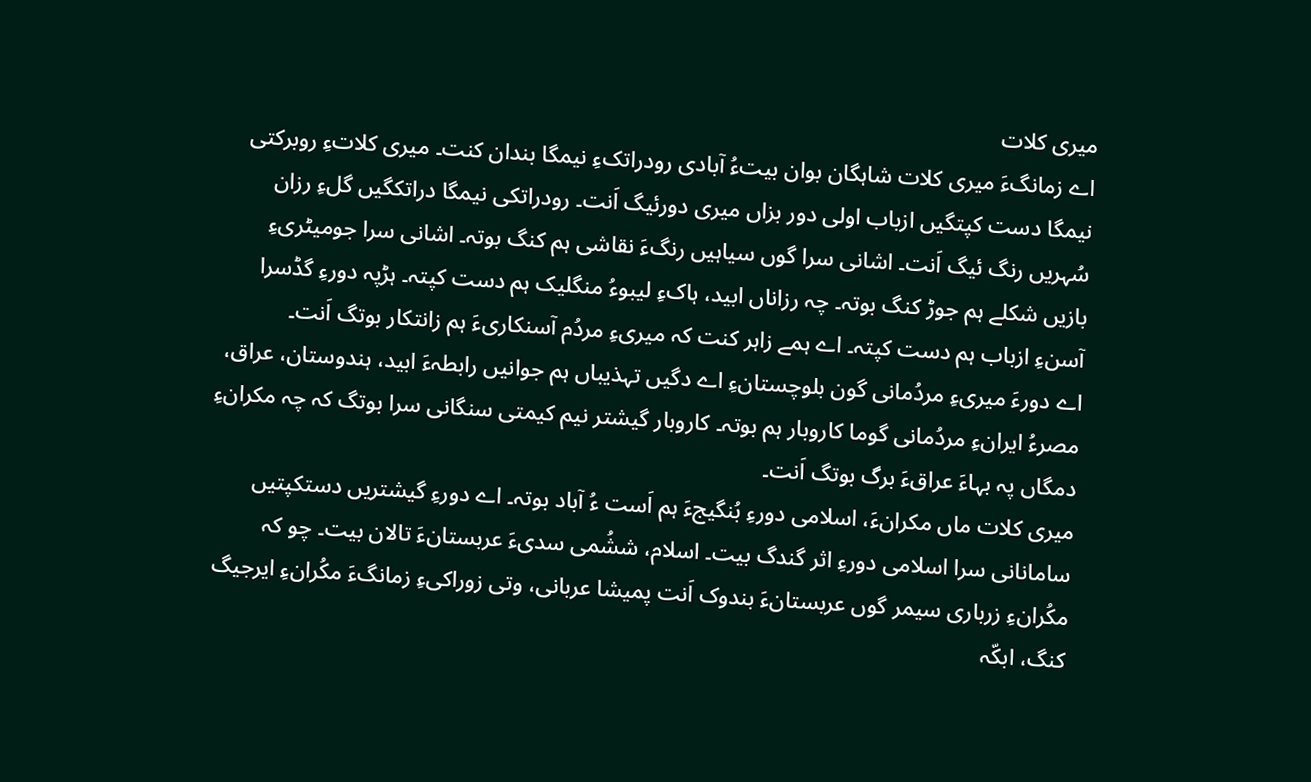میری کلات
اے زمانگءَ میری کلات شاہگان بوان بیتءُ آبادی رودراتکءِ نیمگا بندان کنت۔ میری کلاتءِ روبرکتی نیمگا دست کپتگیں ازباب اولی دور بزاں میری دورئیگ اَنت۔ رودراتکی نیمگا دراتکگیں گلءِ رزان سُہریں رنگ ئیگ اَنت۔ اشانی سرا گوں سیاہیں رنگءَ نقاشی ہم کنگ بوتہ۔ اشانی سرا جومیٹریءِ بازیں شکلے ہم جوڑ کنگ بوتہ۔ چہ رزاناں ابید، ہاکءِ لیبوءُ منگلیک ہم دست کپتہ۔ ہڑپہ دورءِ گڈسرا آسنءِ ازباب ہم دست کپتہ۔ اے ہمے زاہر کنت کہ میریءِ مردُم آسنکاریءَ ہم زانتکار بوتگ اَنت۔
اے دورءَ میریءِ مردُمانی گون بلوچستانءِ اے دگیں تہذیباں ہم جوانیں رابطہءَ ابید، ہندوستان، عراق، مصرءُ ایرانءِ مردُمانی گوما کاروبار ہم بوتہ۔ کاروبار گیشتر نیم کیمتی سنگانی سرا بوتگ کہ چہ مکرانءِ دمگاں پہ بہاءَ عراقءَ برگ بوتگ اَنت۔
میری کلات ماں مکرانءَ، اسلامی دورءِ بُنگیجءَ ہم اَست ءُ آباد بوتہ۔ اے دورءِ گیشتریں دستکپتیں سامانانی سرا اسلامی دورءِ اثر گندگ بیت۔ اسلام، ششُمی سدیءَ عربستانءَ تالان بیت۔ چو کہ مکُرانءِ زرباری سیمر گوں عربستانءَ بندوک اَنت پمیشا عربانی، وتی زوراکیءِ زمانگءَ مکُرانءِ ایرجیگ کنگ، ابکّہ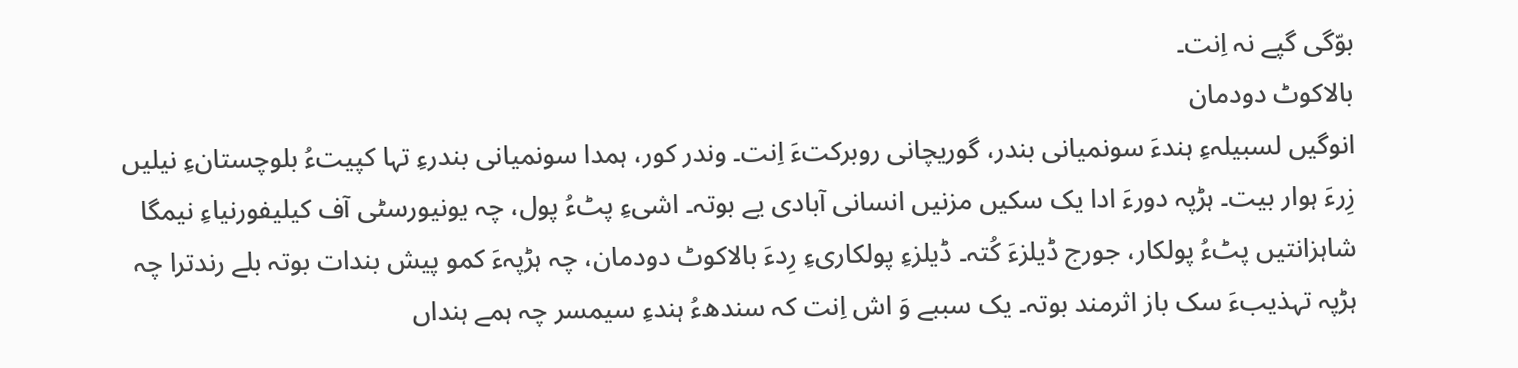بوّگی گپے نہ اِنت۔
بالاکوٹ دودمان
انوگیں لسبیلہءِ ہندءَ سونمیانی بندر، گوریچانی روبرکتءَ اِنت۔ وندر کور، ہمدا سونمیانی بندرءِ تہا کپیتءُ بلوچستانءِ نیلیں زِرءَ ہوار بیت۔ ہڑپہ دورءَ ادا یک سکیں مزنیں انسانی آبادی یے بوتہ۔ اشیءِ پٹءُ پول، چہ یونیورسٹی آف کیلیفورنیاءِ نیمگا شاہزانتیں پٹءُ پولکار، جورج ڈیلزءَ کُتہ۔ ڈیلزءِ پولکاریءِ رِدءَ بالاکوٹ دودمان، چہ ہڑپہءَ کمو پیش بندات بوتہ بلے رندترا چہ ہڑپہ تہذیبءَ سک باز اثرمند بوتہ۔ یک سببے وَ اش اِنت کہ سندھءُ ہندءِ سیمسر چہ ہمے ہنداں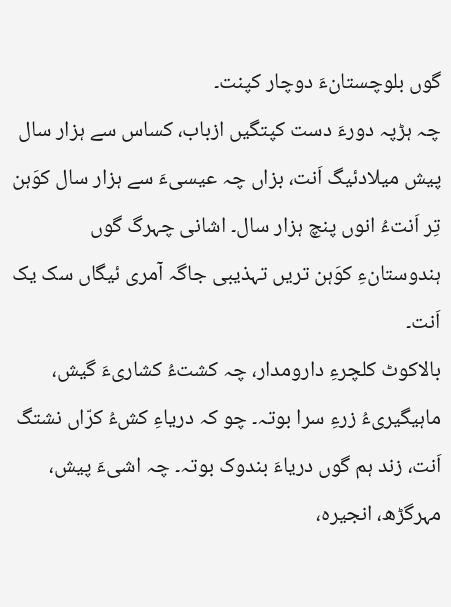گوں بلوچستانءَ دوچار کپنت۔
چہ ہڑپہ دورءَ دست کپتگیں ازباب، کساس سے ہزار سال پیش میلادئیگ اَنت، بزاں چہ عیسیءَ سے ہزار سال کوَہن تِر اَنتءُ انوں پنچ ہزار سال۔ اشانی چہرگ گوں ہندوستانءِ کوَہن تریں تہذیبی جاگہ آمری ئیگاں سک یک اَنت۔
بالاکوٹ کلچرءِ دارومدار، چہ کشتءُ کشاریءَ گیش، ماہیگیریءُ زرءِ سرا بوتہ۔ چو کہ دریاءِ کشءُ کرّاں نشتگ اَنت، زند ہم گوں دریاءَ بندوک بوتہ۔ چہ اشیءَ پیش، مہرگڑھ، انجیرہ،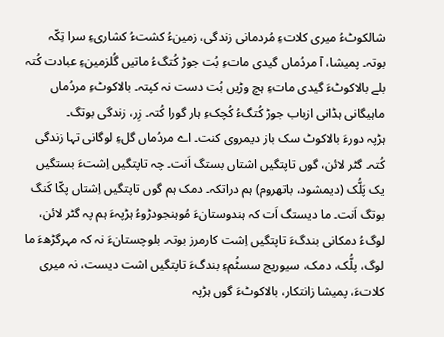شالکوٹءُ میری کلاتءِ مُردمانی زندگی، زمینءُ کشتءُ کشاریءِ سرا تِکّہ بوتہ۔ پمیشا، آ مردُماں گیدی ماتءِ بُت جوڑ کُتگءُ ماتیں گُلزمینءِ عبادت کُتہ بلے بالاکوٹءَ گیدی ماتءِ ہچ وڑیں بُت دست نہ کپتہ۔ بالاکوٹءِ مردُماں ماہیگانی ہڈانی ازباب جوڑ کُتگءُ کُچکءِ ہار گورا کُتہ۔ زِر، زندگی بوتگ۔
ہڑپہ دورءَ بالاکوٹ سک باز دیمروی کنت۔ اے مردُماں گلءِ لوگانی تہا زندگی کُتہ۔ گٹر لائن، گوں تاپتگیں اشتاں بستگ اَنت۔ چہ تاپتگیں اِشتءَ بستگیں یک پَلُّک (دیمشود، باتھروم) ہم دراتکہ۔ دمک ہم گوں تاپتگیں اِشتاں پکّا کَنگ بوتگ اَنت۔ ما دیستگ اَت کہ ہندوستانءَ مُوہنجودڑوءُ ہڑپہءَ ہم پہ گٹر لائن، لوگءُ دمکانی بندگءَ تاپتگیں اِشت کارمرز بوتہ۔ بلوچستانءَ نہ کہ مہرگڑھءَ ما لوگ، پلُّک، دمک، سیوریج سسٹُمءِ بندگءَ تاپتگیں اشت دیست، نہ میری کلاتءَ، پمیشا زانتکار، بالاکوٹءَ گوں ہڑپہ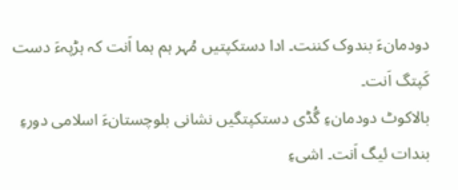دودمانءَ بندوک کننت۔ ادا دستکپتیں مُہر ہم ہما اَنت کہ ہڑپہءَ دست کَپتگ اَنت۔
بالاکوٹ دودمانءِ گُڈی دستکپتگیں نشانی بلوچستانءَ اسلامی دورءِ بندات ئیگ اَنت۔ اشیءِ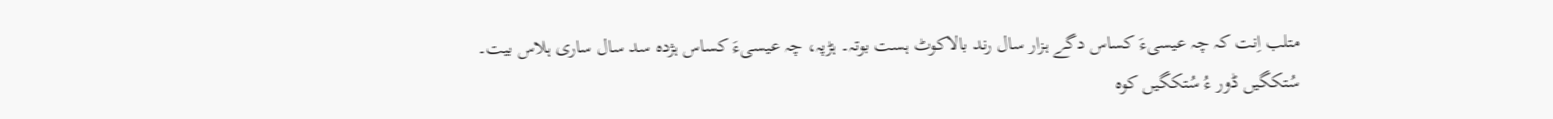متلب اِنت کہ چہ عیسیءَ کساس دگے ہزار سال رند بالاکوٹ ہست بوتہ۔ ہڑپہ، چہ عیسیءَ کساس ہژدہ سد سال ساری ہلاس بیت۔
سُتکگیں ڈور ءُ سُتکگیں کوہ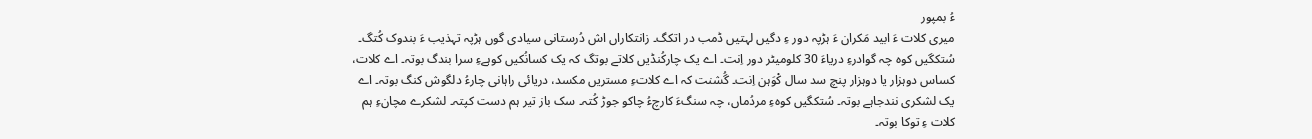ءُ بمپور
میری کلات ءَ ابید مَکران ءَ ہڑپہ دور ءِ دگیں لہتیں ڈمب در اتکگ۔ زانتکاراں اش دُرستانی سیادی گوں ہڑپہ تہذیب ءَ بندوک کُتگ۔
سُتکگیں کوہ چہ گوادرءِ دریاءَ 30 کلومیٹر دور اِنت۔ اے یک چارکُنڈیں کلاتے بوتگ کہ یک کسانُکیں کوہےءِ سرا بندگ بوتہ۔ اے کلات، کساس دوہزار یا دوہزار پنچ سد سال کْوَہن اِنت۔ گُشنت کہ اے کلاتءِ مستریں مکسد، دریائی راہانی چارءُ دلگوش کنگ بوتہ۔ اے یک لشکری نندجاہے بوتہ۔ سُتکگیں کوہءِ مردُماں، چہ سنگءَ کارچءُ چاکو جوڑ کُتہ۔ سک باز تیر ہم دست کپتہ۔ لشکرے مچانءِ ہم کلات ءِ توکا بوتہ۔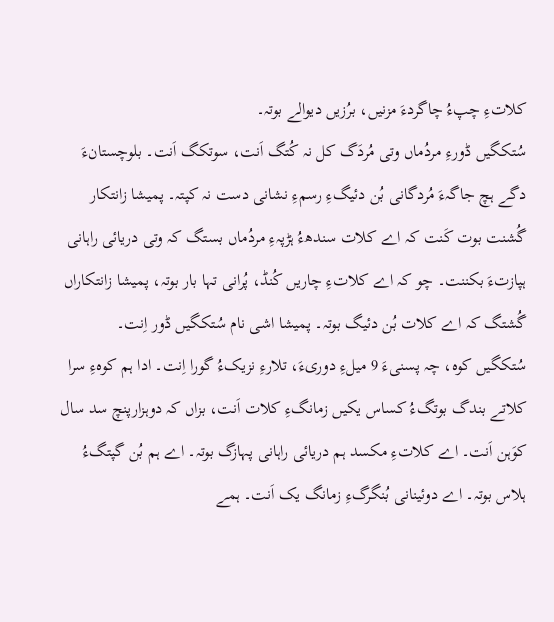کلاتءِ چپءُ چاگردءَ مزنیں، برُزیں دیوالے بوتہ۔
سُتکگیں ڈورءِ مردُماں وتی مُردَگ کل نہ کُتگ اَنت، سوتکگ اَنت۔ بلوچستانءَ دگے ہچ جاگہءَ مُردگانی بُن دئیگءِ رسمءِ نشانی دست نہ کپتہ۔ پمیشا زانتکار گُشنت بوت کَنت کہ اے کلات سندھءُ ہڑپہءِ مردُماں بستگ کہ وتی دریائی راہانی ہپازتءَ بکننت۔ چو کہ اے کلاتءِ چاریں کُنڈ، پُرانی تہا بار بوتہ، پمیشا زانتکاراں گُشتگ کہ اے کلات بُن دئیگ بوتہ۔ پمیشا اشی نام سُتکگیں ڈور اِنت۔
سُتکگیں کوہ، چہ پسنیءَ 9 میلءِ دوریءَ، تلارءِ نزیکءُ گورا اِنت۔ ادا ہم کوہءِ سرا کلاتے بندگ بوتگءُ کساس یکیں زمانگءِ کلات اَنت، بزاں کہ دوہزارپنچ سد سال کوَہن اَنت۔ اے کلاتءِ مکسد ہم دریائی راہانی پہازگ بوتہ۔ اے ہم بُن گپتگءُ ہلاس بوتہ۔ اے دوئینانی بُنگرگءِ زمانگ یک اَنت۔ ہمے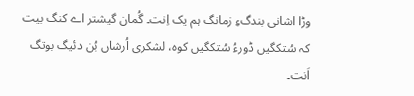وڑا اشانی بندگءِ زمانگ ہم یک اِنت۔ گُمان گیشتر اے کنگ بیت کہ سُتکگیں ڈورءُ سُتکگیں کوہ، لشکری اُرشاں بُن دئیگ بوتگ اَنت۔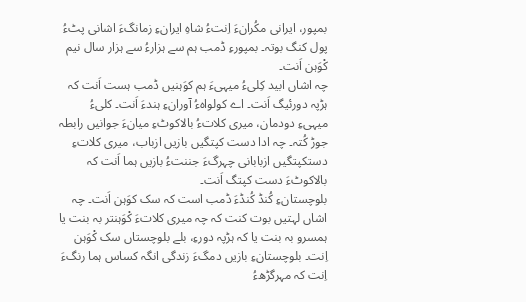بمپور، ایرانی مکُرانءَ اِنتءُ شاہِ ایرانءِ زمانگءَ اشانی پٹءُ پول کنگ بوتہ۔ بمپورءِ ڈمب ہم سے ہزارءُ سے ہزار سال نیم کْوَہن اَنت۔
چہ اشاں ابید کِلیءُ میہیءَ ہم کوَہنیں ڈمب ہست اَنت کہ ہڑپہ دورئیگ اَنت۔ اے کولواہءُ آورانءِ ہندءَ اَنت۔ کلیءُ میہیءِ دودمان، میری کلاتءُ بالاکوٹءِ میانءَ جوانیں رابطہ جوڑ کُتہ۔ چہ ادا دست کپتگیں بازیں ازباب، میری کلاتءِ دستکپتگیں ازبابانی چہرگءَ جننتءُ بازیں ہما اَنت کہ بالاکوٹءَ دست کپتگ اَنت۔
بلوچستانءِ کُنڈ کُنڈءَ ڈمب است کہ سک کوَہن اَنت۔ چہ اشاں لہتیں بوت کنت کہ چہ میری کلاتءَ کْوَہنتر بہ بنت یا ہمسرو بہ بنت یا کہ ہڑپہ دورءِ، بلے بلوچستاں سک کْوَہن اِنت۔ بلوچستانءِ بازیں دمگءَ زندگی انگہ کساس ہما رنگءَ اِنت کہ مہرگڑھءُ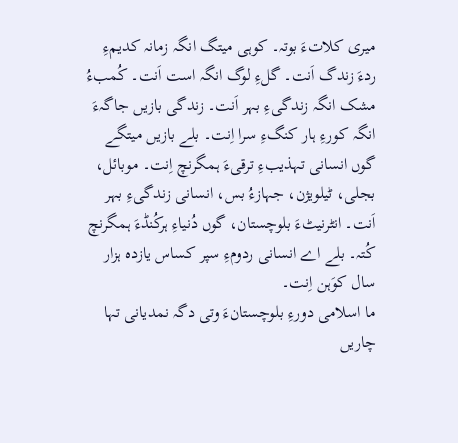میری کلاتءَ بوتہ۔ کوہی میتگ انگہ زمانہ کدیمءِ ردءَ زندگ اَنت۔ گلءِ لوگ انگہ است اَنت۔ کُمبءُ مشک انگہ زندگیءِ بہر اَنت۔ زندگی بازیں جاگہءَ انگہ کورءِ ہار کنگءِ سرا اِنت۔ بلے بازیں میتگے گوں انسانی تہذیبءِ ترقیءَ ہمگرنچ اِنت۔ موبائل، بجلی، ٹیلویژن، جہازءُ بس، انسانی زندگیءِ بہر اَنت۔ انٹرنیٹءَ بلوچستان، گوں دُنیاءِ ہرکُنڈءَ ہمگرنچ کُتہ۔ بلے اے انسانی ردومءِ سپر کساس یازدہ ہزار سال کوَہن اِنت۔
ما اسلامی دورءِ بلوچستانءَ وتی دگہ نمدیانی تہا چاریں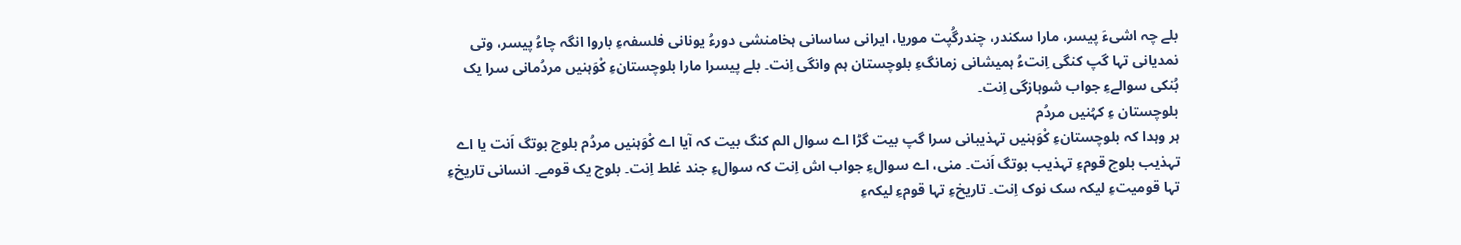بلے چہ اشیءَ پیسر، مارا سکندر، چندرگُپت موریا، ایرانی ساسانی ہخامنشی دورءُ یونانی فلسفہءِ باروا انگہ چاءُ پیسر، وتی نمدیانی تہا گپ کنگی اِنتءُ ہمیشانی زمانگءِ بلوچستان ہم وانگی اِنت۔ بلے پیسرا مارا بلوچستانءِ کْوَہنیں مردُمانی سرا یک بُنکی سوالےءِ جواب شوہازگی اِنت۔
بلوچستان ءِ کہُنیں مردُم
ہر وہدا کہ بلوچستانءِ کْوَہنیں تہذیبانی سرا گپ بیت گڑا اے سوال الم کنگ بیت کہ آیا اے کْوَہنیں مردُم بلوچ بوتگ اَنت یا اے تہذیب بلوچ قومءِ تہذیب بوتگ اَنت۔ منی، اے سوالءِ جواب اش اِنت کہ سوالءِ جند غلط اِنت۔ بلوچ یک قومے۔ انسانی تاریخءِ تہا قومیتءِ لیکہ سک نوک اِنت۔ تاریخءِ تہا قومءِ لیکہءِ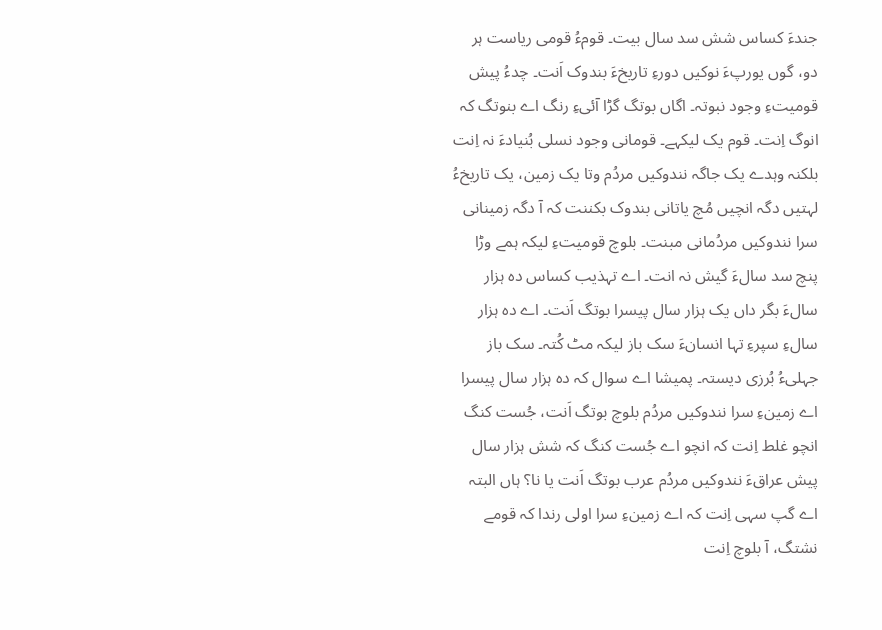جندءَ کساس شش سد سال بیت۔ قومءُ قومی ریاست ہر دو، گوں یورپءَ نوکیں دورءِ تاریخءَ بندوک اَنت۔ چدءُ پیش قومیتءِ وجود نبوتہ۔ اگاں بوتگ گڑا آئیءِ رنگ اے بنوتگ کہ انوگ اِنت۔ قوم یک لیکہے۔ قومانی وجود نسلی بُنیادءَ نہ اِنت بلکنہ وہدے یک جاگہ نندوکیں مردُم وتا یک زمین، یک تاریخءُ لہتیں دگہ انچیں مُچ یاتانی بندوک بکننت کہ آ دگہ زمینانی سرا نندوکیں مردُمانی مبنت۔ بلوچ قومیتءِ لیکہ ہمے وڑا پنچ سد سالءَ گیش نہ انت۔ اے تہذیب کساس دہ ہزار سالءَ بگر داں یک ہزار سال پیسرا بوتگ اَنت۔ اے دہ ہزار سالءِ سپرءِ تہا انسانءَ سک باز لیکہ مٹ کُتہ۔ سک باز جہلیءُ بُرزی دیستہ۔ پمیشا اے سوال کہ دہ ہزار سال پیسرا اے زمینءِ سرا نندوکیں مردُم بلوچ بوتگ اَنت، جُست کنگ انچو غلط اِنت کہ انچو اے جُست کنگ کہ شش ہزار سال پیش عراقءَ نندوکیں مردُم عرب بوتگ اَنت یا نا؟ ہاں البتہ اے گپ سہی اِنت کہ اے زمینءِ سرا اولی رندا کہ قومے نشتگ، آ بلوچ اِنت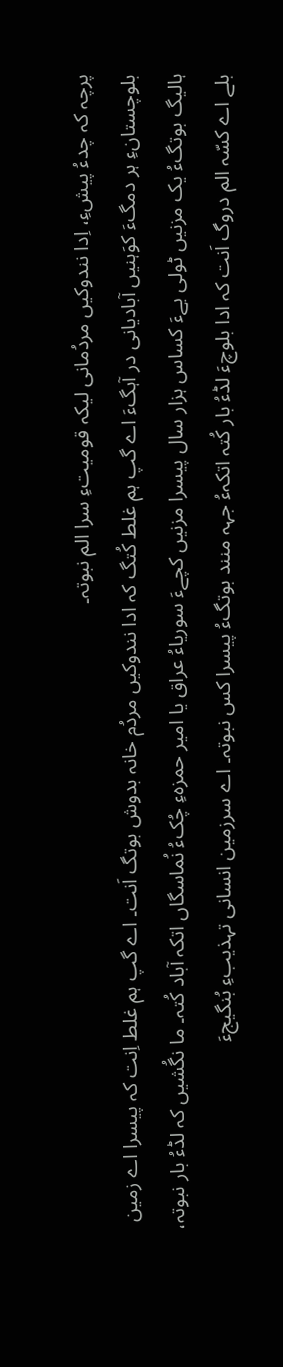پرچہ کہ چدءُ پیشءِ، اِدا نندوکیں مردُمانی لیکہ قومیتءِ سرا الم نبوتہ۔
بلوچستانءِ ہر دمگءَ کوَہنیں آبادیانی در آہگءَ اے گپ ہم غلط کُتگ کہ ادا نندوکیں مردُم خانہ بدوش بوتگ اَنت۔ اے گپ ہم غلط اِنت کہ پیسرا اے زمین ہالیگ بوتگءُ یک مزنیں ٹولی یےءَ کساس ہزار سال پیسرا مزنیں کچےءَ سوریاءُ عراق یا امیر حمزہءِ چُکءُ نُماسگاں اتکہ آباد کُتہ۔ ما نگُشیں کہ لڈءُ بار نبوتہ، بلے اے کسّہ الم دروگ اَنت کہ ادا بلوچءَ لڈءُ بار کُتہ اتکہءُ جہہ منند بوتگءُ پیسرا کس نبوتہ۔ اے سرزمین انسانی تہذیبءِ بُنگیجءَ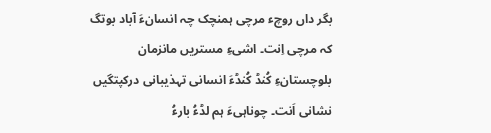بگر داں روچء مرچی ہمنچک چہ انسانءَ آباد بوتگ کہ مرچی اِنت۔ اشیءِ مستریں مانزمان بلوچستانءِ کُنڈ کُنڈءَ انسانی تہذیبانی درکپتگیں نشانی اَنت۔ چوناہیءَ ہم لڈءُ بارءُ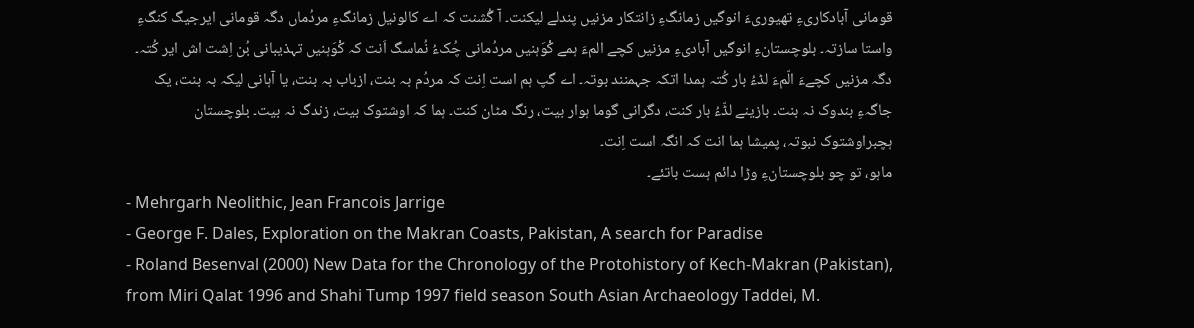قومانی آبادکاریءِ تھیوریءَ انوگیں زمانگءِ زانتکار مزنیں پندلے لیکنت۔ آ گُشنت کہ اے کالونیل زمانگءِ مردُماں دگہ قومانی ایرجیگ کنگءِ واستا سازتہ۔ بلوچستانءِ انوگیں آبادیءِ مزنیں کچے المءَ ہمے کْوَہنیں مردُمانی چُکءُ نُماسگ اَنت کہ کْوَہنیں تہذیبانی بُن اِشت اش ایر کُتہ۔ دگہ مزنیں کچےءَ الّمءَ لڈءُ بار کُتہ ہمدا اتکہ جہمنند بوتہ۔ اے گپ ہم است اِنت کہ مردُم بہ بنت، ازباب بہ بنت، یا آہانی لیکہ بہ بنت، یک جاگہءِ بندوک نہ بنت۔ بازینے لڈّءُ بار کنت، دگرانی گوما ہوار بیت، رنگ مٹان کنت۔ ہما کہ اوشتوک بیت، زندگ نہ بیت۔ بلوچستان ہچبراوشتوک نبوتہ، پمیشا ہما انت کہ انگہ است اِنت۔
ماہو، تو چو بلوچستانءِ وڑا دائم ہست باتئے۔
- Mehrgarh Neolithic, Jean Francois Jarrige
- George F. Dales, Exploration on the Makran Coasts, Pakistan, A search for Paradise
- Roland Besenval (2000) New Data for the Chronology of the Protohistory of Kech-Makran (Pakistan), from Miri Qalat 1996 and Shahi Tump 1997 field season South Asian Archaeology Taddei, M.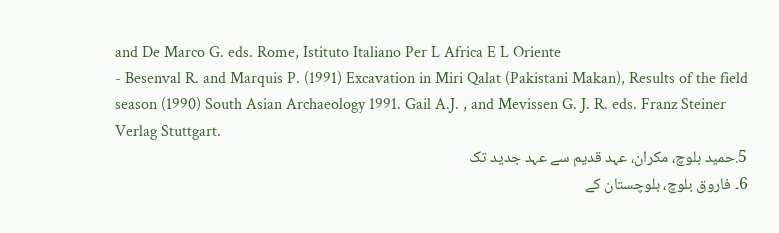and De Marco G. eds. Rome, Istituto Italiano Per L Africa E L Oriente
- Besenval R. and Marquis P. (1991) Excavation in Miri Qalat (Pakistani Makan), Results of the field season (1990) South Asian Archaeology 1991. Gail A.J. , and Mevissen G. J. R. eds. Franz Steiner Verlag Stuttgart.
5.حمید بلوچ، مکران، عہد قدیم سے عہد جدید تک
6۔ فاروق بلوچ، بلوچستان کے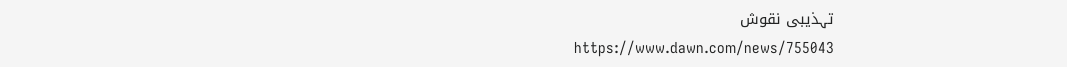تہذیبی نقوش
https://www.dawn.com/news/755043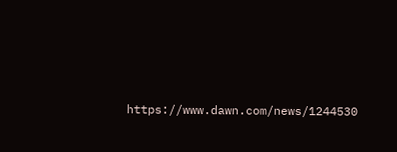https://www.dawn.com/news/1244530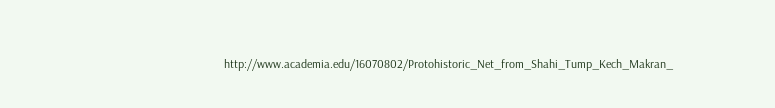http://www.academia.edu/16070802/Protohistoric_Net_from_Shahi_Tump_Kech_Makran_